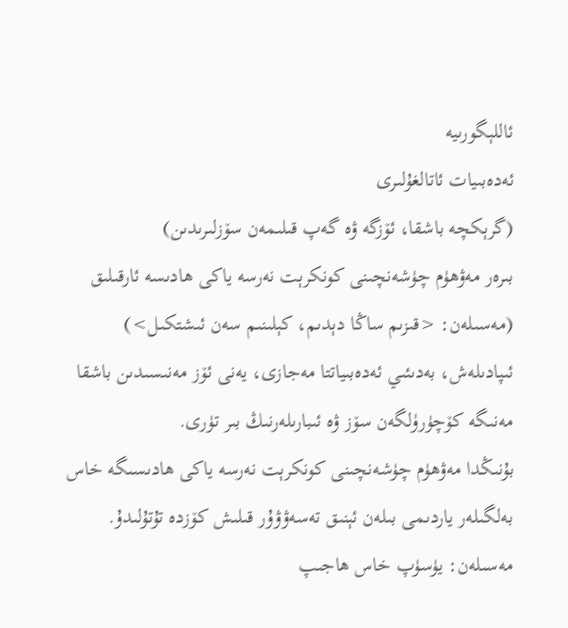ئاللېگورىيە
ئەدەبىيات ئاتالغۇلىرى
(گرېكچە باشقا، ئۆزگە ۋە گەپ قىلىمەن سۆزلىرىدىن)
بىرەر مەۋھۈم چۈشەنچىنى كونكرېت نەرسە ياكى ھادىسە ئارقىلىق (مەسىلەن: <قىزىم ساڭا دېدىم، كېلىنىم سەن ئىشتكىل>) ئىپادىلەش، بەدىئىي ئەدەبىياتتا مەجازى، يەنى ئۆز مەنىسىدىن باشقا مەنىگە كۆچۈرۈلگەن سۆز ۋە ئىبارىلەرنىڭ بىر تۈرى.
بۇنىڭدا مەۋھۈم چۈشەنچىنى كونكرېت نەرسە ياكى ھادىسىگە خاس بەلگىلەر ياردىمى بىلەن ئېنىق تەسەۋۋۇر قىلىش كۆزدە تۇتۇلىدۇ.
مەسىلەن: يۈسۈپ خاس ھاجىپ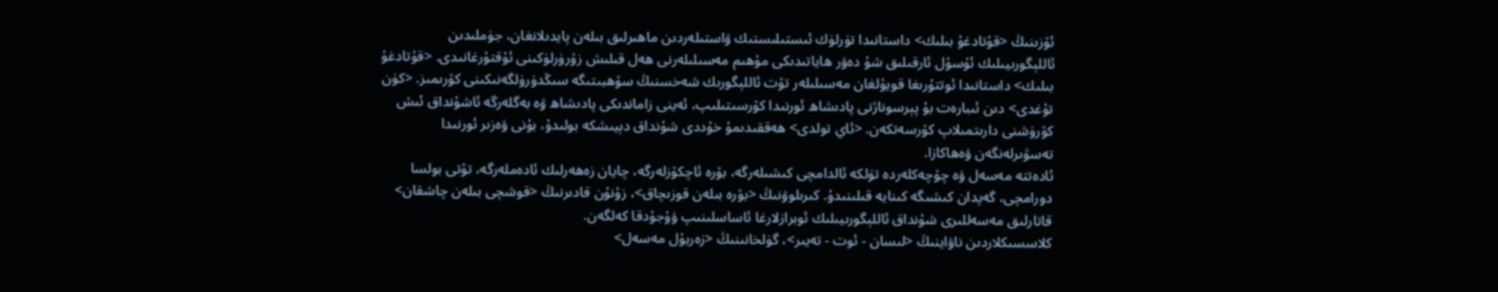ئۆزىنىڭ <قۇتادغۇ بىلىك> داستانىدا تۈرلۈك ئىستىلىستىك ۋاستىلەردىن ماھىرلىق بىلەن پايدىلانغان، جۈملىدىن ئاللېگورىيىلىك ئۇسۇل ئارقىلىق شۇ دەۋر ھاياتىدىكى مۇھىم مەسىلىلەرنى ھەل قىلىش زۆرۈرلۈكىنى ئۇقتۇرغانىدى. <قۇتادغۇ بىلىك> داستانىدا ئوتتۇرىغا قويۇلغان مەسىلىلەر تۆت ئاللېگورىك شەخسنىڭ سۆھبىتىگە سىڭدۈرۈلگەنىكىنى كۆرىمىز. <كۈن تۇغدى> دىن ئىبارەت بۇ پېرسوناژنى پادىشاھ ئورنىدا كۆرسىتىلىپ، ئەينى زاماندىكى پادىشاھ ۋە بەگلەرگە ئاشۇنداق ئىش كۆرۈشنى دارىتمىلاپ كۆرسەتكەن. <ئاي تولدى> ھەققىدىمۇ خۇددى شۇنداق دېيىشكە بولىدۇ، بۇنى ۋەزىر ئورنىدا تەسۋىرلەنگەن ۋەھاكازا.
ئادەتتە مەسەل ۋە چۆچەكلەردە تۈلكە ئالدامچى كىشىلەرگە، بۆرە ئاچكۆزلەرگە، چايان زەھەرلىك ئادەملەرگە، تۇتى بولسا دورامچى، گەپدان كىشىگە كىنايە قىلىنىدۇ. كىرىلوۋنىڭ <بۆرە بىلەن قوزىچاق>، زۇنۇن قادىرنىڭ <قوشچى بىلەن چاشقان> قاتارلىق مەسەللىرى شۇنداق ئاللېگورىيىلىك ئوبرازلارغا ئاساسلىنىپ ۋۇجۇدقا كەلگەن.
كلاسسىكلاردىن ناۋاينىڭ <لىسان - ئوت - تەيىر>، گۈلخانىنىڭ <زەربۇل مەسەل>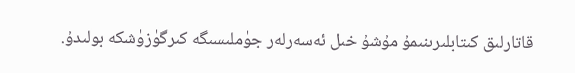قاتارلىق كىتابلىرىنىمۇ مۇشۇ خىل ئەسەرلەر جۈملىسىگە كىرگۈزۈشكە بولىدۇ.